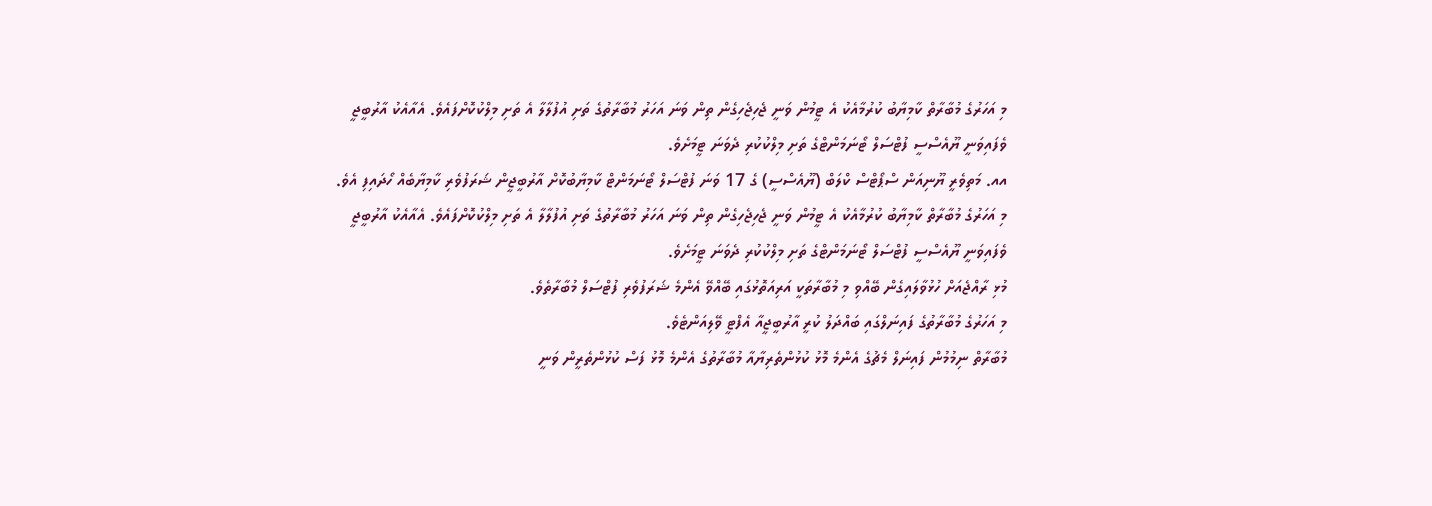މި އަހަރުގެ މުބާރާތް ކާމިޔާބު ކުރުމާއެކު އެ ޓީމުން ވަނީ ޖެހިޖެހިގެން ތިން ވަނަ އަހަރު މުބާރާތުގެ ތަށި އުފުލާލާ އެ ތަށި މިލްކުކޮށްފައެވެ. އެއާއެކު އާރުބީޖީ ވެފައިވަނީ ޔޫއެސްސީ ފުޓްސަލް ޓޯނަމަންޓްގެ ތަށި މިލްކުކުރި ދެވަނަ ޓީމަށެވެ.
އއ. މަތިވެރީ ޔޫނިއަން ސްޕޯޓްސް ކްލަބް (ޔޫއެސްސީ) ގެ 17 ވަނަ ފުޓްސަލް ޓޯނަމަންޓް ކާމިޔާބުކޮށް އާރުބީޖީން ޝަރަފުވެރި ކާމިޔާބެއް ހޯދައިފި އެވެ.
މި އަހަރުގެ މުބާރާތް ކާމިޔާބު ކުރުމާއެކު އެ ޓީމުން ވަނީ ޖެހިޖެހިގެން ތިން ވަނަ އަހަރު މުބާރާތުގެ ތަށި އުފުލާލާ އެ ތަށި މިލްކުކޮށްފައެވެ. އެއާއެކު އާރުބީޖީ ވެފައިވަނީ ޔޫއެސްސީ ފުޓްސަލް ޓޯނަމަންޓްގެ ތަށި މިލްކުކުރި ދެވަނަ ޓީމަށެވެ.
މުޅި ރާއްޖެއަށް ހުޅުވާލައިގެން ބޭއްވި މި މުބާރާތަކީ އަރިއަތޮޅުގައި ބޭއްވޭ އެންމެ ޝަރަފުވެރި ފުޓްސަލް މުބާރާތެވެ.
މި އަހަރުގެ މުބާރާތުގެ ފައިނަލްގައި ބައްދަލު ކުރީ އާރުބީޖީއާ އެފްޓީ ވޭލިއަންޓެވެ.
މުބާރާތް ނިމުމުން ފައިނަލް މެޗުގެ އެންމެ މޮޅު ކުޅުންތެރިޔާއާ މުބާރާތުގެ އެންމެ މޮޅު ފަސް ކުޅުންތެރީން ވަނީ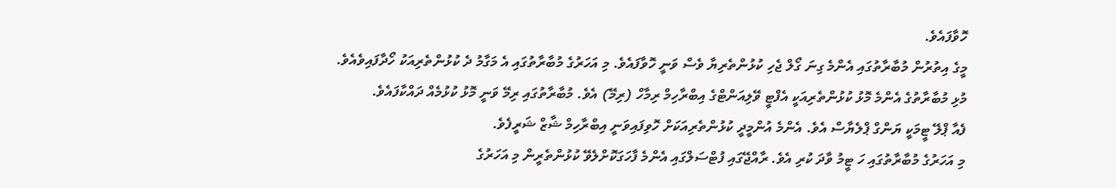ހޮވާފައެވެ.
މީގެ އިތުރުން މުބާރާތުގައި އެންމެ ގިނަ ގޯލް ޖެހި ކުޅުންތެރިޔާ ވެސް ވަނީ ހޮވާފައެވެ. މި އަހަރުގެ މުބާރާތުގައި އެ މަގާމު ދެ ކުޅުންތެރިއަކު ހޯދާފައިވެއެވެ.
މުޅި މުބާރާތުގެ އެންމެ މޮޅު ކުޅުންތެރިއަކީ އެފްޓީ ވޭލިއަންޓްގެ އިބްރާހިމް ރިމާހް (ރިމޭ) އެވެ. މުބާރާތުގައި ރިމޭ ވަނީ މޮޅު ކުޅުމެއް ދައްކާފައެވެ.
ފެއާ ޕްލޭ ޓީމަކީ ޔަންގް ޕްލެޔާސް އެވެ. އެންމެ އުންމީދީ ކުޅުންތެރިއަކަށް ހޮވިފައިވަނީ އިބްރާހިމް ޝާޒް ޝަރީފެވެ.
މި އަހަރުގެ މުބާރާތުގައި ހަ ޓީމު ވާދަ ކުރި އެވެ. ރާއްޖޭގައި ފުޓްސަލްގައި އެންމެ ފާހަގަކޮށްލެވޭ ކުޅުންތެރީން މި އަހަރުގެ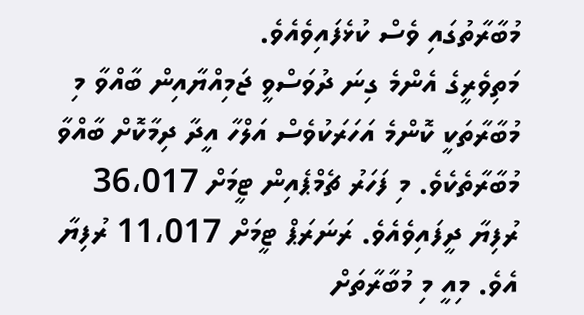މުބާރާތުގައި ވެސް ކުޅެފައިވެއެވެ.
މަތިވެރީގެ އެންމެ ގިނަ ދުވަސްވީ ޖަމިއްޔާއިން ބާއްވާ މި މުބާރާތަކީ ކޮންމެ އަހަރަކުވެސް އަލްހާ އީދާ ދިމާކޮށް ބާއްވާ މުބާރާތެކެވެ. މި ފަހަރު ޗެމްޕެއިން ޓީމަށް 36،017 ރުފިޔާ ދީފައިވެއެވެ. ރަނަރަޕް ޓީމަށް 11،017 ރުފިޔާ އެވެ. މިއީ މި މުބާރާތަށް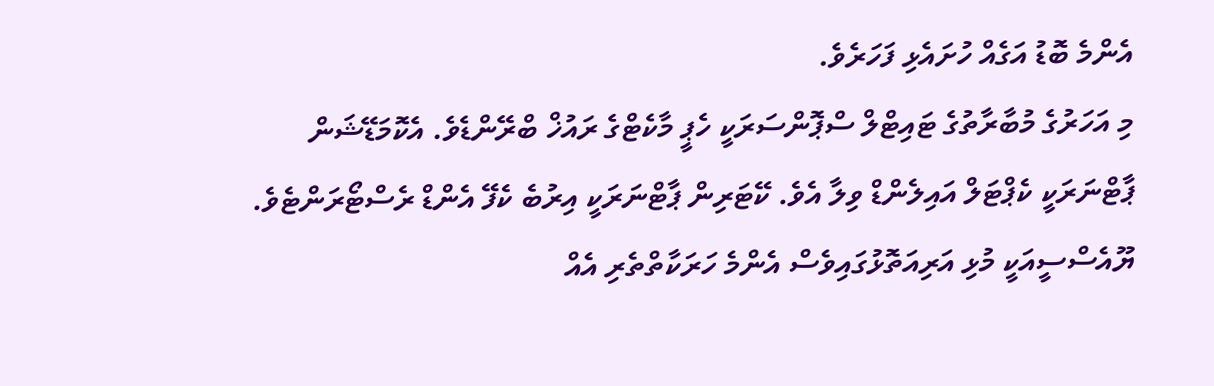އެންމެ ބޮޑު އަގެއް ހުށައެޅި ފަހަރެވެ.
މި އަހަރުގެ މުބާރާތުގެ ޓައިޓްލް ސްޕޮންސަރަކީ ހެޕީ މާކެޓްގެ ރައުޚް ބްރޭންޑެވެ. އެކޮމަޑޭޝަން ޕާޓްނަރަކީ ކެޕްޓަލް އައިލެންޑް ވިލާ އެވެ. ކޭޓަރިން ޕާޓްނަރަކީ އިރުބެ ކެފޭ އެންޑް ރެސްޓޯރަންޓެވެ.
ޔޫއެސްސީއަކީ މުޅި އަރިއަތޮޅުގައިވެސް އެންމެ ހަރަކާތްތެރި އެއް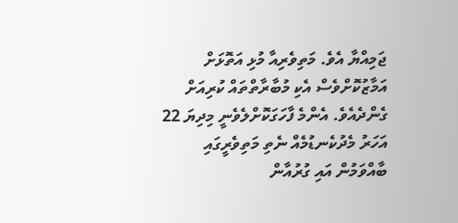ޖަމިއްޔާ އެވެ. މަތިވެރިއާ މުޅި އަތޮޅަށް އަމާޒުކޮށްވެސް އެކި މުބާރާތްތައް ކުރިއަށް ގެންދެއެވެ. އެންމެ ފާހަގަކޮށްލެވެނީ މިދިޔަ 22 އަހަރު މެދުކެނޑުމެއް ނެތި މަތިވެރީގައި ބާއްވަމުން އައި ގުރުއާން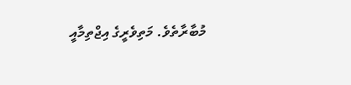މުބާރާތެވެ. މަތިވެރީގެ އިޖްތިމާއީ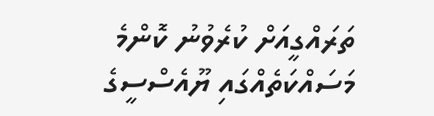ތަރައްގީއަށް ކުރެވުނު ކޮންމެ މަސައްކަތެއްގައި ޔޫއެސްސީގެ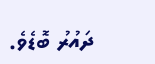ދައުރު ބޮޑެވެ.